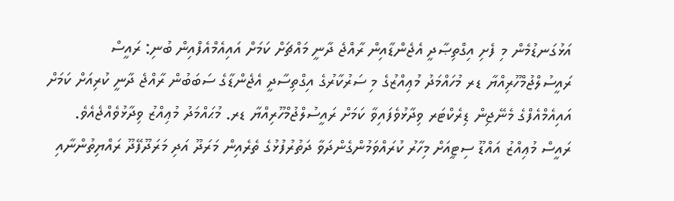އަޅުގަނޑުމެން މި ފެށި އިގްތިޞާދީ އެޖެންޑާއިން ރާއްޖެ ދާނީ މައްޗަށް ކަމަށް އައިއެމްއެފްއިން ބުނި: ރައީސް
ރައީސުލްޖުމްހޫރިއްޔާ ޑރ މުހައްމަދު މުޢިއްޒުގެ މި ސަރުކާރުގެ އިގްތިސާދީ އެޖެންޑާގެ ސަބަބުން ރާއްޖެ ދާނީ ކުރިއަށް ކަމަށް އައިއެމްއެފްގެ މެނޭޖިން ޑިރެކްޓަރ ވިދާޅުވެފައިވާ ކަމަށް ރައީސުލްޖުމްހޫރިއްޔާ ޑރ. މުޙައްމަދު މުޢިއްޒު ވިދާޅުވެއްޖެއެވެ.
ރައީސް މުޢިއްޒު އައްޑޫ ސިޓީއަށް މިހާރު ކުރައްވަމުންގެންދަވާ ދަތުރުފުޅުގެ ތެރެއިން މަރަދޫ އަދި މަރަދޫފޭދޫ ރައްޔިތުންނާއި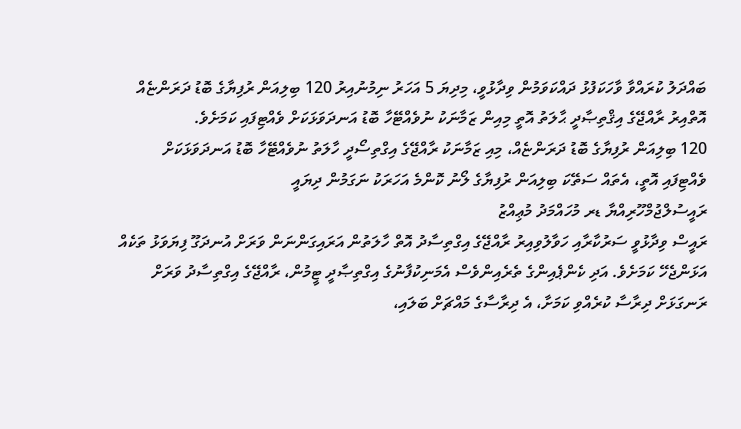ބައްދަލު ކުރައްވާ ވާހަކަފުޅު ދައްކަވަމުން ވިދާޅުވީ، މިދިޔަ 5 އަހަރު ނިމުނުއިރު 120 ބިލިއަން ރުފިޔާގެ ބޮޑު ދަރަންޏެއް އޮތްއިރު ރާއްޖޭގެ އިޤްތިޞާދީ ޙާލަތު އޮތީ މިއިން ޒަމާނަކު ނުވެއްޓޭހާ ބޮޑު އަނދަވަޅަކަށް ވެއްޓިފައި ކަމަށެވެ.
120 ބިލިއަން ރުފިޔާގެ ބޮޑު ދަރަންޏެއް، މިއި ޒަމާނަކު ރާއްޖޭގެ އިގްތިސޯދީ ހާލަތު ނުވެއްޓޭހާ ބޮޑު އަނދަވަޅަކަށް ވެއްޓިފައި އޮތީ، އެތައް ސަތޭކަ ބިލިއަން ރުފިޔާގެ ލޯނު ކޮންމެ އަހަރަކު ނަގަމުން ދިޔައީ
ރައީސުލްޖުމްހޫރިއްޔާ ޑރ މުހައްމަދު މުޢިއްޒު
ރައީސް ވިދާޅުވީ ސަރުކާރާއި ހަވާލުވިއިރު ރާއްޖޭގެ އިގްތިސާދު އޮތް ހާލަތުން އަރައިގަންނަން ވަރަށް އުނދަގޫ ފިޔަވަޅު ތަކެއް އަޅަންޖެހޭ ކަމަށެވެ. އަދި ކެންޕެއިންގެ ތެރެއިންވެސް އެމަނިކުފާނުގެ އިގްތިޞާދީ ޓީމުން، ރާއްޖޭގެ އިގްތިސާދު ވަރަށް ރަނގަޅަށް ދިރާސާ ކުރެއްވި ކަމަށާ، އެ ދިރާސާގެ މައްޗަށް ބަލައި،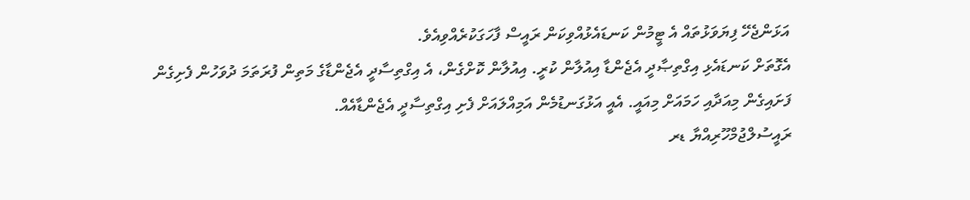އަޅަންޖެހޭ ފިޔަވަޅުތައް އެ ޓީމުން ކަނޑައެޅުއްވިކަން ރައީސް ފާހަގަކުރެއްވިއެވެ.
އެގޮތަށް ކަނޑައެޅި އިގްތިޞާދީ އެޖެންޑާ އިއުލާން ކުރީ. އިއުލާން ކޮށްގެން، އެ އިގްތިސާދީ އެޖެންޑާގެ މަތިން ފުރަތަމަ ދުވަހުން ފެށިގެން ފަށައިގެން މިއަދާއި ހަމައަށް މިއައީ. އެއީ އަޅުގަނޑުމެން އަމިއްލައަށް ފެށި އިގްތިސާދީ އެޖެންޑާއެއް.
ރައީސުލްޖުމްހޫރިއްޔާ ޑރ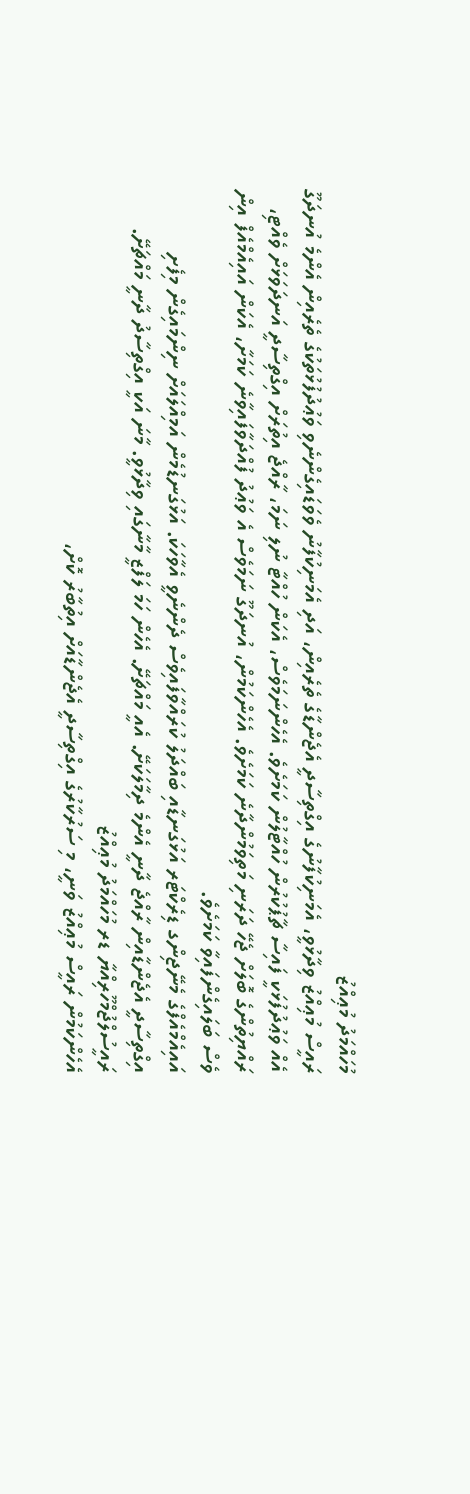މުހައްމަދު މުޢިއްޒު
ރައީސް މުޢިއްޒު ވިދާޅުވީ، އެމަނިކުފާނުގެ އިގްތިސާދީ އެޖެންޑާގެ ތެރެއިން، އަދި އެމަނިކުފާނު ވެވަޑައިގެންނެވި ވަޢުދުފުޅުތަކުގެ ތެރެއިން އެންމެ އުނދަގޫ އެއް ވަޢުދުފުޅަކީ ފައިސާ ޗާޕުކުރުން ހުއްޓާލުން ކަމަށެވެ. އެހެންނަމަވެސް، އެކަން ހުއްޓާ ނުލި ނަމަ، ރާއްޖެ އިތުރަށް އިގްތިސާދީ އަނދަވަޅަށް ވެއްޓި، ރައްޔިތުންގެ ބޮލަށް ޖެހޭ ދަރަނި މަތިވަމުންދާނެ ކަމަށެވެ. އެހެންކަމުން، އުނދަގޫ ނަމަވެސް އެ ވަޢުދު ފުއްދަވާފައިވާނެ ކަމަށާ، އެކަން އައިއެމްއެފް އިން ވެސް ބަލައިގެންފައިވާ ކަމަށެވެ.
އައިއެމްއެފްގެ މެނޭޖިންގ ޑިރެކްޓަރ އަޅުގަނޑާއި ބައްދަލު ކުރައްވާފައިވެސް ދެންނެވީ އެވާހަކަ. އަޅުގަނޑުމެން އަމިއްލައަށް ނިންމައިގެން މިފެށި އިގްތިސާދީ އެޖެންޑާއިން ރާއްޖެ ދާނީ އެންމެ ދިމާލަކަށޭ. އެއީ މައްޗަށޭ. އެހެން ހަމަ ލަފްޒީ މާނާގައި ވިދާޅުވީ. މާނަ އަކީ އިގްތިސާދު ދާނީ މައްޗަށޭ.
ރައީސުލްޖުމްހޫރިއްޔާ ޑރ މުހައްމަދު މުޢިއްޒު
އެހެންކަމުން ރައީސް މުޢިއްޒު ވަނީ، މި ސަރުކާރުގެ އިގްތިސާދީ އެޖެންޑާއަށް އިތުބާރު ކޮށް،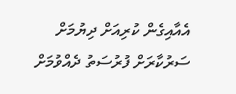އެއާއިގެން ކުރިއަށް ދިޔުމަށް ސަރުކާރަށް ފުރުސަތު ދެއްވުމަށް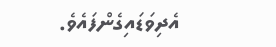އެދިވަޑައިގެންފައެވެ.